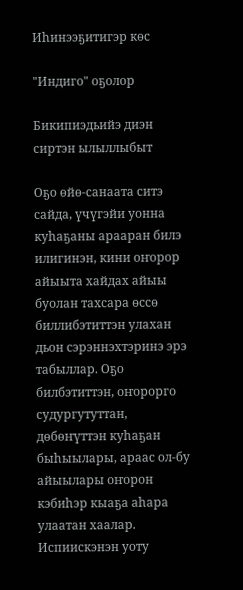Иһинээҕитигэр көс

"Индиго" оҕолор

Бикипиэдьийэ диэн сиртэн ылыллыбыт

Оҕо өйө-санаата ситэ сайда, үчүгэйи уонна куһаҕаны арааран билэ илигинэн, кини оҥорор айыыта хайдах айыы буолан тахсара өссө биллибэтиттэн улахан дьон сэрэннэхтэринэ эрэ табыллар. Оҕо билбэтиттэн, оҥорорго судургутуттан, дөбөҥүттэн куһаҕан быһыылары, араас ол-бу айыылары оҥорон кэбиһэр кыаҕа аһара улаатан хаалар. Испиискэнэн уоту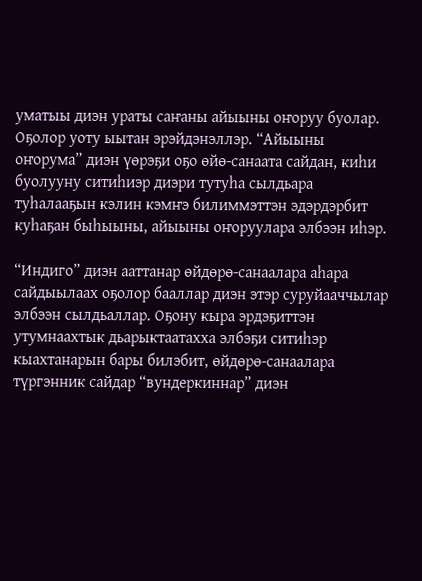уматыы диэн ураты саҥаны айыыны оҥоруу буолар. Оҕолор уоту ыытан эрэйдэнэллэр. “Айыыны оҥорума” диэн үөрэҕи оҕо өйө-санаата сайдан, киһи буолууну ситиһиэр диэри тутуһа сылдьара туһалааҕын кэлин кэмҥэ билиммэттэн эдэрдэрбит куһаҕан быһыыны, айыыны оҥоруулара элбээн иһэр.

“Индиго” диэн ааттанар өйдөрө-санаалара аһара сайдыылаах оҕолор бааллар диэн этэр суруйааччылар элбээн сылдьаллар. Оҕону кыра эрдэҕиттэн утумнаахтык дьарыктаатахха элбэҕи ситиһэр кыахтанарын бары билэбит, өйдөрө-санаалара түргэнник сайдар “вундеркиннар” диэн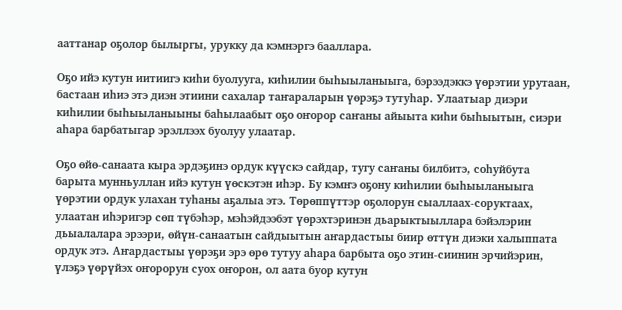ааттанар оҕолор былыргы, урукку да кэмнэргэ бааллара.

Оҕо ийэ кутун иитиигэ киһи буолууга, киһилии быһыыланыыга, бэрээдэккэ үөрэтии урутаан, бастаан иһиэ этэ диэн этиини сахалар таҥараларын үөрэҕэ тутуһар. Улаатыар диэри киһилии быһыыланыыны баһылаабыт оҕо оҥорор саҥаны айыыта киһи быһыытын, сиэри аһара барбатыгар эрэллээх буолуу улаатар.

Оҕо өйө-санаата кыра эрдэҕинэ ордук күүскэ сайдар, тугу саҥаны билбитэ, соһуйбута барыта мунньуллан ийэ кутун үөскэтэн иһэр. Бу кэмҥэ оҕону киһилии быһыыланыыга үөрэтии ордук улахан туһаны аҕалыа этэ. Төрөппүттэр оҕолорун сыаллаах-соруктаах, улаатан иһэригэр сөп түбэһэр, мэһэйдээбэт үөрэхтэринэн дьарыктыыллара бэйэлэрин дьыалалара эрээри, өйүн-санаатын сайдыытын аҥардастыы биир өттүн диэки халыппата ордук этэ. Аҥардастыы үөрэҕи эрэ өрө тутуу аһара барбыта оҕо этин-сиинин эрчийэрин, үлэҕэ үөрүйэх оҥорорун суох оҥорон, ол аата буор кутун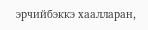эрчийбэккэ хаалларан,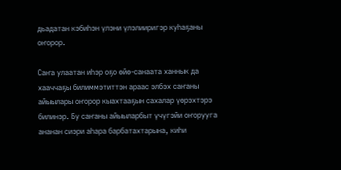дьадатан кэбиһэн үлэни үлэлииригэр куһаҕаны оҥорор.

Саҥа улаатан иһэр оҕо өйө-санаата ханнык да хааччаҕы билиммэтиттэн араас элбэх саҥаны айыылары оҥорор кыахтааҕын сахалар үөрэхтэрэ билинэр. Бу саҥаны айыыларбыт үчүгэйи оҥорууга ананан сиэри аһара барбатахтарына, киһи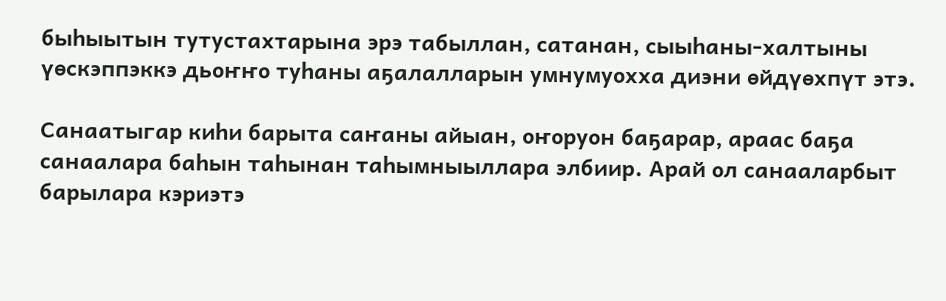быһыытын тутустахтарына эрэ табыллан, сатанан, сыыһаны-халтыны үөскэппэккэ дьоҥҥо туһаны аҕалалларын умнумуохха диэни өйдүөхпүт этэ.

Санаатыгар киһи барыта саҥаны айыан, оҥоруон баҕарар, араас баҕа санаалара баһын таһынан таһымныыллара элбиир. Арай ол санааларбыт барылара кэриэтэ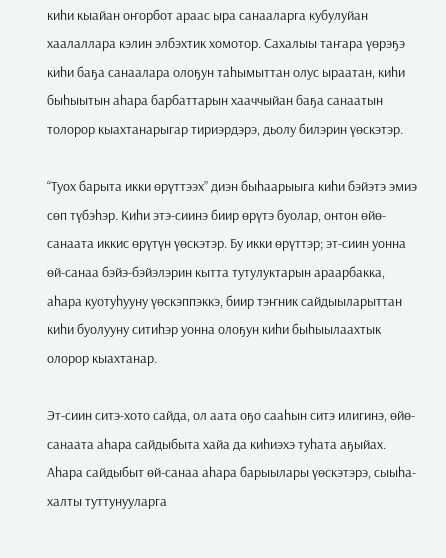киһи кыайан оҥорбот араас ыра санааларга кубулуйан хаалаллара кэлин элбэхтик хомотор. Сахалыы таҥара үөрэҕэ киһи баҕа санаалара олоҕун таһымыттан олус ыраатан, киһи быһыытын аһара барбаттарын хааччыйан баҕа санаатын толорор кыахтанарыгар тириэрдэрэ, дьолу билэрин үөскэтэр.

“Туох барыта икки өрүттээх” диэн быһаарыыга киһи бэйэтэ эмиэ сөп түбэһэр. Киһи этэ-сиинэ биир өрүтэ буолар, онтон өйө-санаата иккис өрүтүн үөскэтэр. Бу икки өрүттэр; эт-сиин уонна өй-санаа бэйэ-бэйэлэрин кытта тутулуктарын араарбакка, аһара куотуһууну үөскэппэккэ, биир тэҥник сайдыыларыттан киһи буолууну ситиһэр уонна олоҕун киһи быһыылаахтык олорор кыахтанар.

Эт-сиин ситэ-хото сайда, ол аата оҕо сааһын ситэ илигинэ, өйө-санаата аһара сайдыбыта хайа да киһиэхэ туһата аҕыйах. Аһара сайдыбыт өй-санаа аһара барыылары үөскэтэрэ, сыыһа-халты туттунууларга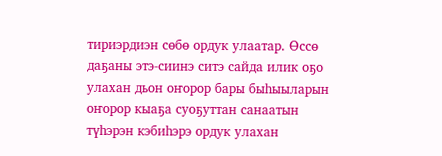тириэрдиэн сөбө ордук улаатар. Өссө даҕаны этэ-сиинэ ситэ сайда илик оҕо улахан дьон оҥорор бары быһыыларын оҥорор кыаҕа суоҕуттан санаатын түһэрэн кэбиһэрэ ордук улахан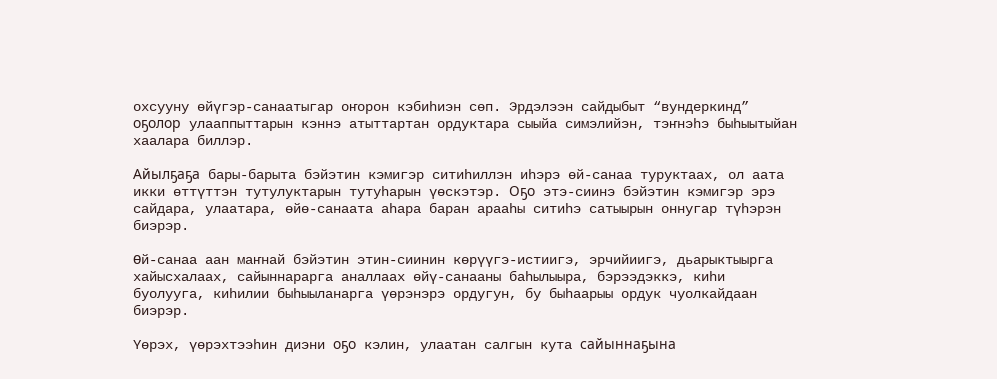охсууну өйүгэр-санаатыгар оҥорон кэбиһиэн сөп. Эрдэлээн сайдыбыт “вундеркинд” оҕолор улааппыттарын кэннэ атыттартан ордуктара сыыйа симэлийэн, тэҥнэһэ быһыытыйан хаалара биллэр.

Айылҕаҕа бары-барыта бэйэтин кэмигэр ситиһиллэн иһэрэ өй-санаа туруктаах, ол аата икки өттүттэн тутулуктарын тутуһарын үөскэтэр. Оҕо этэ-сиинэ бэйэтин кэмигэр эрэ сайдара, улаатара, өйө-санаата аһара баран арааһы ситиһэ сатыырын оннугар түһэрэн биэрэр.

Өй-санаа аан маҥнай бэйэтин этин-сиинин көрүүгэ-истиигэ, эрчийиигэ, дьарыктыырга хайысхалаах, сайыннарарга аналлаах өйү-санааны баһылыыра, бэрээдэккэ, киһи буолууга, киһилии быһыыланарга үөрэнэрэ ордугун, бу быһаарыы ордук чуолкайдаан биэрэр.

Үөрэх, үөрэхтээһин диэни оҕо кэлин, улаатан салгын кута сайыннаҕына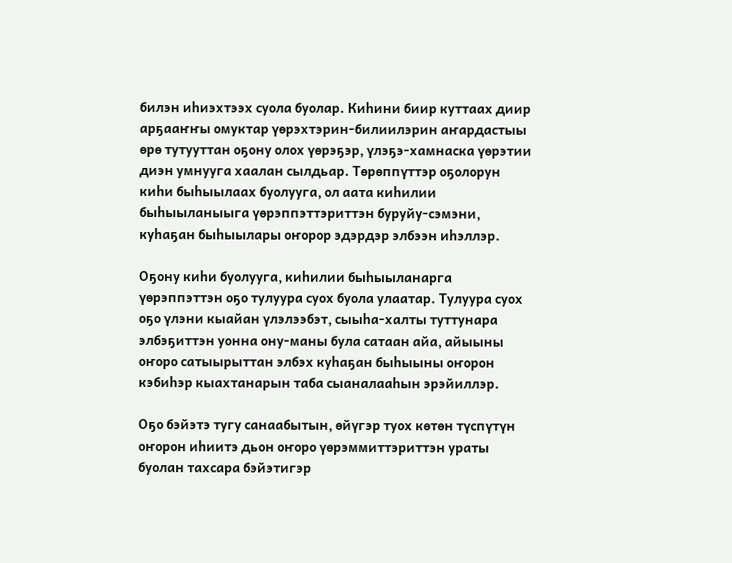билэн иһиэхтээх суола буолар. Киһини биир куттаах диир арҕааҥҥы омуктар үөрэхтэрин-билиилэрин аҥардастыы өрө тутууттан оҕону олох үөрэҕэр, үлэҕэ-хамнаска үөрэтии диэн умнууга хаалан сылдьар. Төрөппүттэр оҕолорун киһи быһыылаах буолууга, ол аата киһилии быһыыланыыга үөрэппэттэриттэн буруйу-сэмэни, куһаҕан быһыылары оҥорор эдэрдэр элбээн иһэллэр.

Оҕону киһи буолууга, киһилии быһыыланарга үөрэппэттэн оҕо тулуура суох буола улаатар. Тулуура суох оҕо үлэни кыайан үлэлээбэт, сыыһа-халты туттунара элбэҕиттэн уонна ону-маны була сатаан айа, айыыны оҥоро сатыырыттан элбэх куһаҕан быһыыны оҥорон кэбиһэр кыахтанарын таба сыаналааһын эрэйиллэр.

Оҕо бэйэтэ тугу санаабытын, өйүгэр туох көтөн түспүтүн оҥорон иһиитэ дьон оҥоро үөрэммиттэриттэн ураты буолан тахсара бэйэтигэр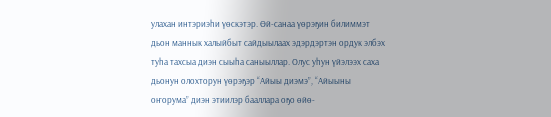улахан интэриэһи үөскэтэр. Өй-санаа үөрэҕин билиммэт дьон маннык халыйбыт сайдыылаах эдэрдэртэн ордук элбэх туһа тахсыа диэн сыыһа саныыллар. Олус уһун үйэлээх саха дьонун олохторун үөрэҕэр “Айыы диэмэ”, “Айыыны оҥорума” диэн этиилэр бааллара оҕо өйө-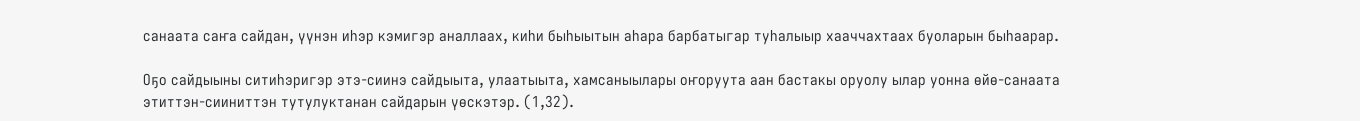санаата саҥа сайдан, үүнэн иһэр кэмигэр аналлаах, киһи быһыытын аһара барбатыгар туһалыыр хааччахтаах буоларын быһаарар.

Оҕо сайдыыны ситиһэригэр этэ-сиинэ сайдыыта, улаатыыта, хамсаныылары оҥоруута аан бастакы оруолу ылар уонна өйө-санаата этиттэн-сииниттэн тутулуктанан сайдарын үөскэтэр. (1,32).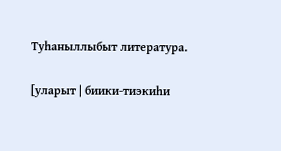Туһаныллыбыт литература.

[уларыт | биики-тиэкиһи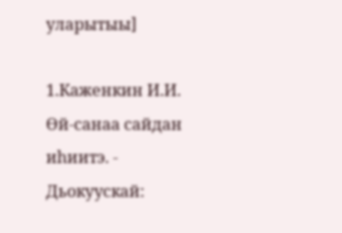уларытыы]

1.Каженкин И.И. Өй-санаа сайдан иһиитэ. - Дьокуускай: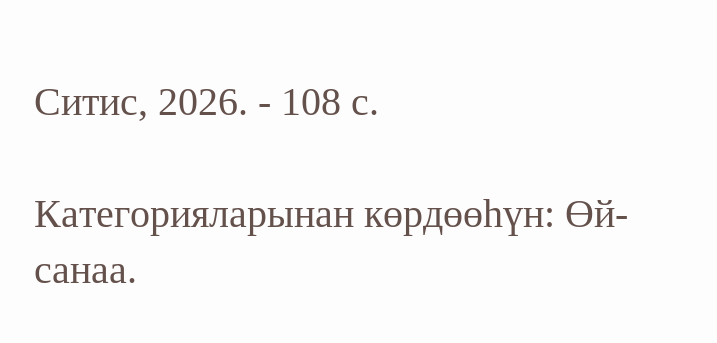Ситис, 2026. - 108 с.

Категорияларынан көрдөөһүн: Өй-санаа.